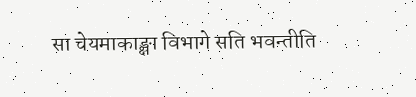सा चेयमाकाङ्क्षा विभागे सति भवन्तीति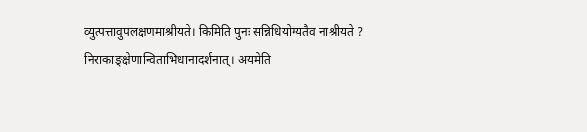व्युत्पत्तावुपलक्षणमाश्रीयते। किमिति पुनः सन्निधियोग्यतैव नाश्रीयते ?
निराकाङ्क्षेणान्विताभिधानादर्शनात्। अयमेति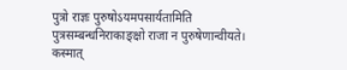पुत्रो राज्ञः पुरुषोऽयमपसार्यतामिति पुत्रसम्बन्धनिराकाङ्क्षो राजा न पुरुषेणान्वीयते।
कस्मात्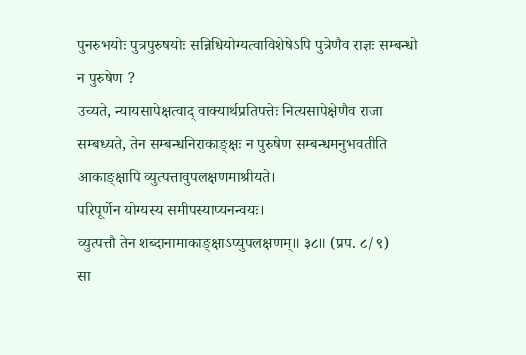पुनरुभयोः पुत्रपुरुषयोः सन्निधियोग्यत्वाविशेषेऽपि पुत्रेणैव राज्ञः सम्बन्धो न पुरुषेण ?
उच्यते, न्यायसापेक्षत्वाद् वाक्यार्थप्रतिपत्तेः नित्यसापेक्षेणैव राजा सम्बध्यते, तेन सम्बन्धनिराकाङ्क्षः न पुरुषेण सम्बन्धमनुभवतीति आकाङ्क्षापि व्युत्पत्तावुपलक्षणमाश्रीयते।
परिपूर्णेन योग्यस्य समीपस्याप्यनन्वयः।
व्युत्पत्तौ तेन शब्दानामाकाङ्क्षाऽप्युपलक्षणम्॥ ३८॥ (प्रप. ८/९)
सा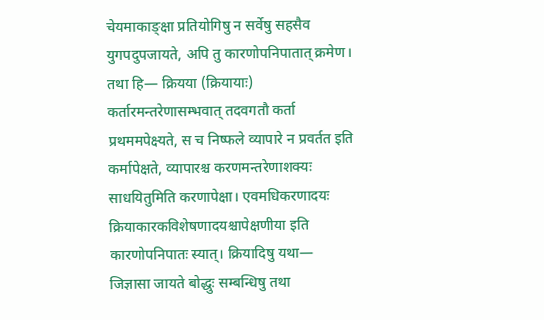चेयमाकाङ्क्षा प्रतियोगिषु न सर्वेषु सहसैव युगपदुपजायते, अपि तु कारणोपनिपातात् क्रमेण। तथा हि— क्रियया (क्रियायाः) कर्तारमन्तरेणासम्भवात् तदवगतौ कर्ता प्रथममपेक्ष्यते, स च निष्फले व्यापारे न प्रवर्तत इति कर्मापेक्षते, व्यापारश्च करणमन्तरेणाशक्यः साधयितुमिति करणापेक्षा। एवमधिकरणादयः क्रियाकारकविशेषणादयश्चापेक्षणीया इति कारणोपनिपातः स्यात्। क्रियादिषु यथा—
जिज्ञासा जायते बोद्धुः सम्बन्धिषु तथा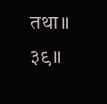तथा॥ ३९॥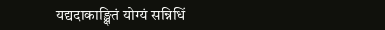यद्यदाकाङ्क्षितं योग्यं सन्निधिं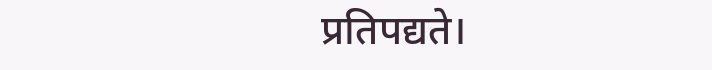प्रतिपद्यते।